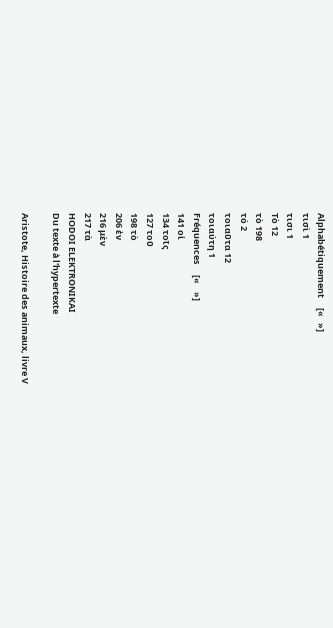Alphabétiquement     [«   »]
τισὶ 1
τισι 1
Τὸ 12
τὸ 198
τό 2
τοιαῦτα 12
τοιαύτη 1
Fréquences     [«    »]
141 οἱ
134 τοῖς
127 τοῦ
198 τὸ
206 ἐν
216 μὲν
217 τὰ
HODOI ELEKTRONIKAI
Du texte à l'hypertexte

Aristote, Histoire des animaux, livre V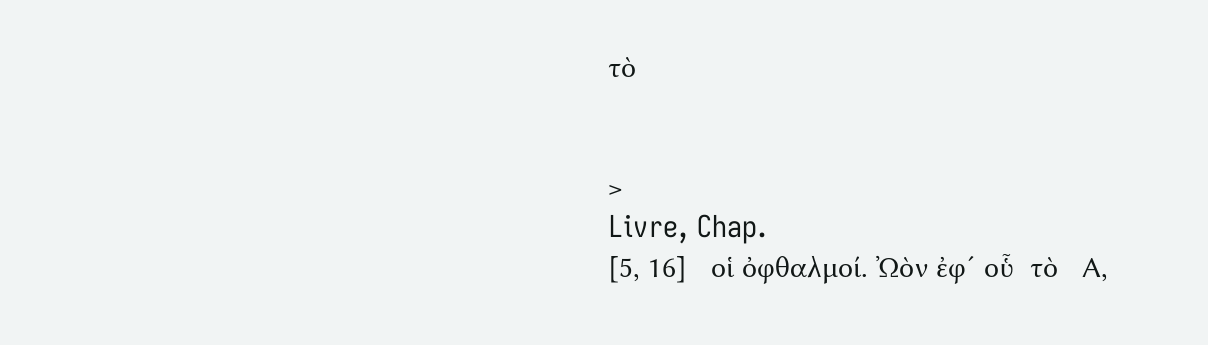τὸ


>
Livre, Chap.
[5, 16]   οἱ ὀφθαλμοί. Ὠὸν ἐφ´ οὗ  τὸ   Α,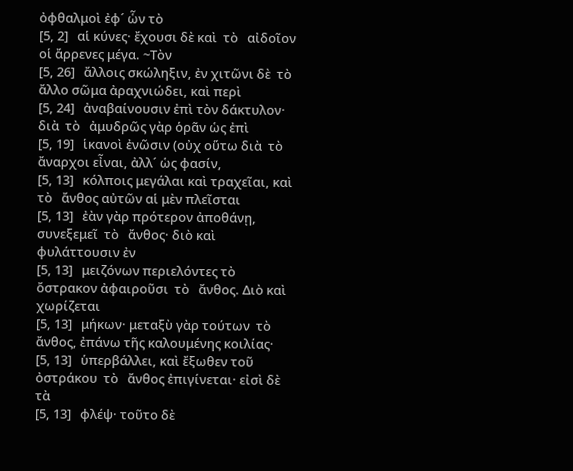ὀφθαλμοὶ ἐφ´ ὧν τὸ
[5, 2]   αἱ κύνες· ἔχουσι δὲ καὶ  τὸ   αἰδοῖον οἱ ἄρρενες μέγα. ~Τὸν
[5, 26]   ἄλλοις σκώληξιν, ἐν χιτῶνι δὲ  τὸ   ἄλλο σῶμα ἀραχνιώδει, καὶ περὶ
[5, 24]   ἀναβαίνουσιν ἐπὶ τὸν δάκτυλον· διὰ  τὸ   ἀμυδρῶς γὰρ ὁρᾶν ὡς ἐπὶ
[5, 19]   ἱκανοὶ ἐνῶσιν (οὐχ οὕτω διὰ  τὸ   ἄναρχοι εἶναι, ἀλλ´ ὡς φασίν,
[5, 13]   κόλποις μεγάλαι καὶ τραχεῖαι, καὶ  τὸ   ἄνθος αὐτῶν αἱ μὲν πλεῖσται
[5, 13]   ἐὰν γὰρ πρότερον ἀποθάνῃ, συνεξεμεῖ  τὸ   ἄνθος· διὸ καὶ φυλάττουσιν ἐν
[5, 13]   μειζόνων περιελόντες τὸ ὄστρακον ἀφαιροῦσι  τὸ   ἄνθος. Διὸ καὶ χωρίζεται
[5, 13]   μήκων· μεταξὺ γὰρ τούτων  τὸ   ἄνθος, ἐπάνω τῆς καλουμένης κοιλίας·
[5, 13]   ὑπερβάλλει, καὶ ἔξωθεν τοῦ ὀστράκου  τὸ   ἄνθος ἐπιγίνεται· εἰσὶ δὲ τὰ
[5, 13]   φλέψ· τοῦτο δὲ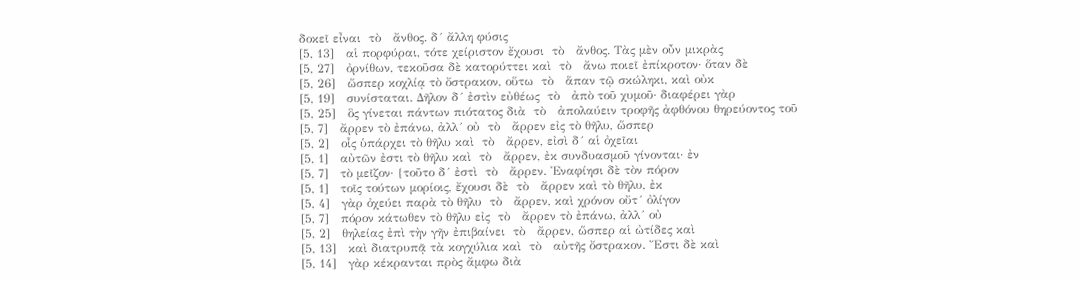δοκεῖ εἶναι  τὸ   ἄνθος. δ´ ἄλλη φύσις
[5, 13]   αἱ πορφύραι, τότε χείριστον ἔχουσι  τὸ   ἄνθος. Τὰς μὲν οὖν μικρὰς
[5, 27]   ὀρνίθων, τεκοῦσα δὲ κατορύττει καὶ  τὸ   ἄνω ποιεῖ ἐπίκροτον· ὅταν δὲ
[5, 26]   ὥσπερ κοχλίᾳ τὸ ὄστρακον, οὕτω  τὸ   ἅπαν τῷ σκώληκι, καὶ οὐκ
[5, 19]   συνίσταται. Δῆλον δ´ ἐστὶν εὐθέως  τὸ   ἀπὸ τοῦ χυμοῦ· διαφέρει γὰρ
[5, 25]   ὃς γίνεται πάντων πιότατος διὰ  τὸ   ἀπολαύειν τροφῆς ἀφθόνου θηρεύοντος τοῦ
[5, 7]   ἄρρεν τὸ ἐπάνω, ἀλλ´ οὐ  τὸ   ἄρρεν εἰς τὸ θῆλυ, ὥσπερ
[5, 2]   οἷς ὑπάρχει τὸ θῆλυ καὶ  τὸ   ἄρρεν, εἰσὶ δ´ αἱ ὀχεῖαι
[5, 1]   αὐτῶν ἐστι τὸ θῆλυ καὶ  τὸ   ἄρρεν, ἐκ συνδυασμοῦ γίνονται· ἐν
[5, 7]   τὸ μεῖζον· {τοῦτο δ´ ἐστὶ  τὸ   ἄρρεν. Ἐναφίησι δὲ τὸν πόρον
[5, 1]   τοῖς τούτων μορίοις, ἔχουσι δὲ  τὸ   ἄρρεν καὶ τὸ θῆλυ, ἐκ
[5, 4]   γὰρ ὀχεύει παρὰ τὸ θῆλυ  τὸ   ἄρρεν, καὶ χρόνον οὔτ´ ὀλίγον
[5, 7]   πόρον κάτωθεν τὸ θῆλυ εἰς  τὸ   ἄρρεν τὸ ἐπάνω, ἀλλ´ οὐ
[5, 2]   θηλείας ἐπὶ τὴν γῆν ἐπιβαίνει  τὸ   ἄρρεν, ὥσπερ αἱ ὠτίδες καὶ
[5, 13]   καὶ διατρυπᾷ τὰ κογχύλια καὶ  τὸ   αὐτῆς ὄστρακον. Ἔστι δὲ καὶ
[5, 14]   γὰρ κέκρανται πρὸς ἄμφω διὰ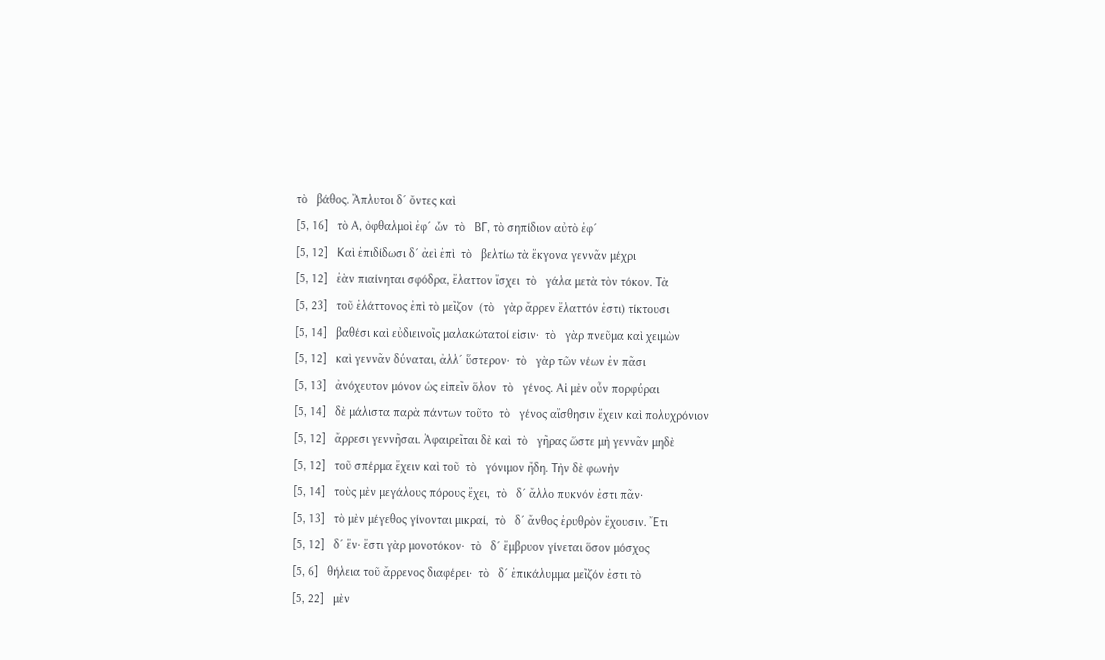τὸ   βάθος. Ἄπλυτοι δ´ ὄντες καὶ
[5, 16]   τὸ Α, ὀφθαλμοὶ ἐφ´ ὧν  τὸ   ΒΓ, τὸ σηπίδιον αὐτὸ ἐφ´
[5, 12]   Καὶ ἐπιδίδωσι δ´ ἀεὶ ἐπὶ  τὸ   βελτίω τὰ ἔκγονα γεννᾶν μέχρι
[5, 12]   ἐὰν πιαίνηται σφόδρα, ἔλαττον ἴσχει  τὸ   γάλα μετὰ τὸν τόκον. Τὰ
[5, 23]   τοῦ ἐλάττονος ἐπὶ τὸ μεῖζον  (τὸ   γὰρ ἄρρεν ἔλαττόν ἐστι) τίκτουσι
[5, 14]   βαθέσι καὶ εὐδιεινοῖς μαλακώτατοί εἰσιν·  τὸ   γὰρ πνεῦμα καὶ χειμὼν
[5, 12]   καὶ γεννᾶν δύναται, ἀλλ´ ὕστερον·  τὸ   γὰρ τῶν νέων ἐν πᾶσι
[5, 13]   ἀνόχευτον μόνον ὡς εἰπεῖν ὅλον  τὸ   γένος. Αἱ μὲν οὖν πορφύραι
[5, 14]   δὲ μάλιστα παρὰ πάντων τοῦτο  τὸ   γένος αἴσθησιν ἔχειν καὶ πολυχρόνιον
[5, 12]   ἄρρεσι γεννῆσαι. Ἀφαιρεῖται δὲ καὶ  τὸ   γῆρας ὥστε μὴ γεννᾶν μηδὲ
[5, 12]   τοῦ σπέρμα ἔχειν καὶ τοῦ  τὸ   γόνιμον ἤδη. Τὴν δὲ φωνὴν
[5, 14]   τοὺς μὲν μεγάλους πόρους ἔχει,  τὸ   δ´ ἄλλο πυκνόν ἐστι πᾶν·
[5, 13]   τὸ μὲν μέγεθος γίνονται μικραί,  τὸ   δ´ ἄνθος ἐρυθρὸν ἔχουσιν. Ἔτι
[5, 12]   δ´ ἕν· ἔστι γὰρ μονοτόκον·  τὸ   δ´ ἔμβρυον γίνεται ὅσον μόσχος
[5, 6]   θήλεια τοῦ ἄρρενος διαφέρει·  τὸ   δ´ ἐπικάλυμμα μεῖζόν ἐστι τὸ
[5, 22]   μὲν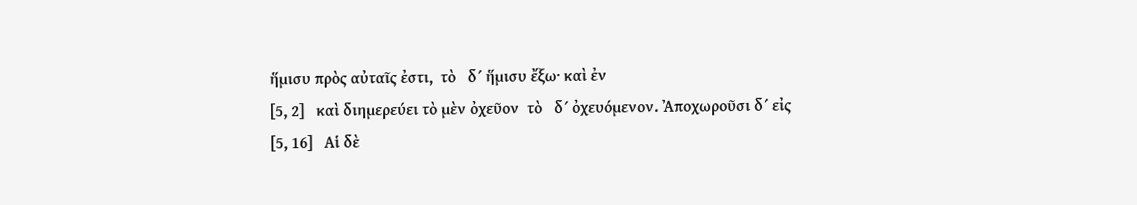ἥμισυ πρὸς αὐταῖς ἐστι,  τὸ   δ´ ἥμισυ ἔξω· καὶ ἐν
[5, 2]   καὶ διημερεύει τὸ μὲν ὀχεῦον  τὸ   δ´ ὀχευόμενον. Ἀποχωροῦσι δ´ εἰς
[5, 16]   Αἱ δὲ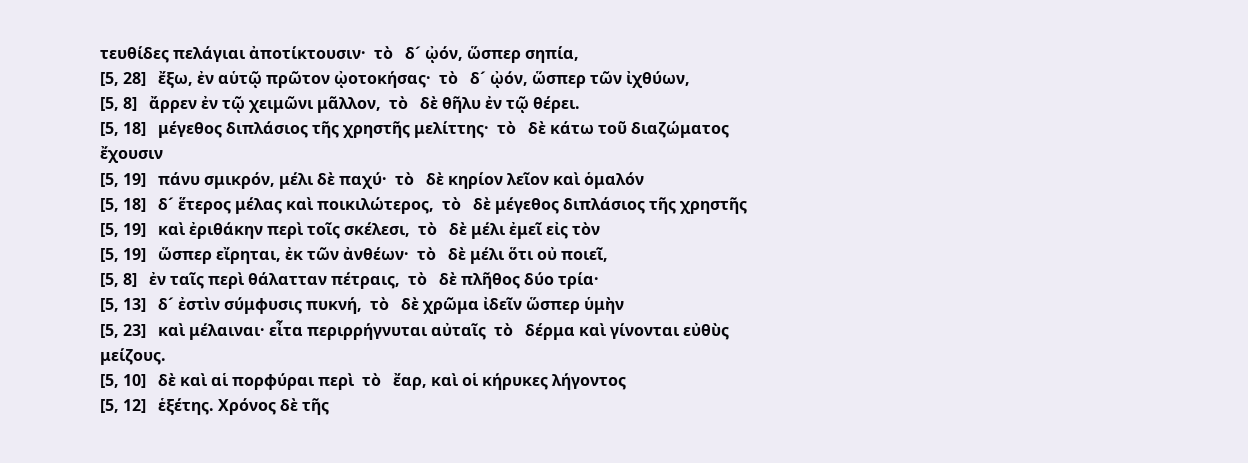τευθίδες πελάγιαι ἀποτίκτουσιν·  τὸ   δ´ ᾠόν, ὥσπερ σηπία,
[5, 28]   ἔξω, ἐν αὑτῷ πρῶτον ᾠοτοκήσας·  τὸ   δ´ ᾠόν, ὥσπερ τῶν ἰχθύων,
[5, 8]   ἄρρεν ἐν τῷ χειμῶνι μᾶλλον,  τὸ   δὲ θῆλυ ἐν τῷ θέρει.
[5, 18]   μέγεθος διπλάσιος τῆς χρηστῆς μελίττης·  τὸ   δὲ κάτω τοῦ διαζώματος ἔχουσιν
[5, 19]   πάνυ σμικρόν, μέλι δὲ παχύ·  τὸ   δὲ κηρίον λεῖον καὶ ὁμαλόν
[5, 18]   δ´ ἕτερος μέλας καὶ ποικιλώτερος,  τὸ   δὲ μέγεθος διπλάσιος τῆς χρηστῆς
[5, 19]   καὶ ἐριθάκην περὶ τοῖς σκέλεσι,  τὸ   δὲ μέλι ἐμεῖ εἰς τὸν
[5, 19]   ὥσπερ εἴρηται, ἐκ τῶν ἀνθέων·  τὸ   δὲ μέλι ὅτι οὐ ποιεῖ,
[5, 8]   ἐν ταῖς περὶ θάλατταν πέτραις,  τὸ   δὲ πλῆθος δύο τρία·
[5, 13]   δ´ ἐστὶν σύμφυσις πυκνή,  τὸ   δὲ χρῶμα ἰδεῖν ὥσπερ ὑμὴν
[5, 23]   καὶ μέλαιναι· εἶτα περιρρήγνυται αὐταῖς  τὸ   δέρμα καὶ γίνονται εὐθὺς μείζους.
[5, 10]   δὲ καὶ αἱ πορφύραι περὶ  τὸ   ἔαρ, καὶ οἱ κήρυκες λήγοντος
[5, 12]   ἑξέτης. Χρόνος δὲ τῆς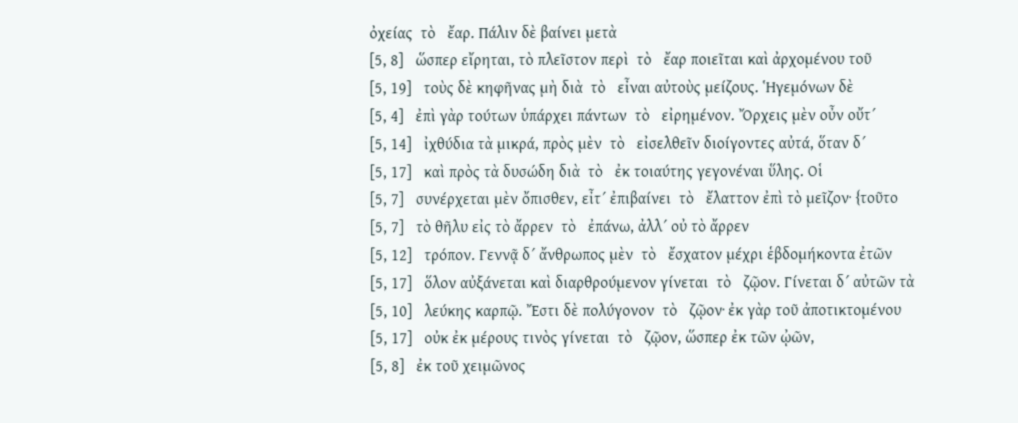ὀχείας  τὸ   ἔαρ. Πάλιν δὲ βαίνει μετὰ
[5, 8]   ὥσπερ εἴρηται, τὸ πλεῖστον περὶ  τὸ   ἔαρ ποιεῖται καὶ ἀρχομένου τοῦ
[5, 19]   τοὺς δὲ κηφῆνας μὴ διὰ  τὸ   εἶναι αὐτοὺς μείζους. Ἡγεμόνων δὲ
[5, 4]   ἐπὶ γὰρ τούτων ὑπάρχει πάντων  τὸ   εἰρημένον. Ὄρχεις μὲν οὖν οὔτ´
[5, 14]   ἰχθύδια τὰ μικρά, πρὸς μὲν  τὸ   εἰσελθεῖν διοίγοντες αὐτά, ὅταν δ´
[5, 17]   καὶ πρὸς τὰ δυσώδη διὰ  τὸ   ἐκ τοιαύτης γεγονέναι ὕλης. Οἱ
[5, 7]   συνέρχεται μὲν ὄπισθεν, εἶτ´ ἐπιβαίνει  τὸ   ἔλαττον ἐπὶ τὸ μεῖζον· {τοῦτο
[5, 7]   τὸ θῆλυ εἰς τὸ ἄρρεν  τὸ   ἐπάνω, ἀλλ´ οὐ τὸ ἄρρεν
[5, 12]   τρόπον. Γεννᾷ δ´ ἄνθρωπος μὲν  τὸ   ἔσχατον μέχρι ἑβδομήκοντα ἐτῶν
[5, 17]   ὅλον αὐξάνεται καὶ διαρθρούμενον γίνεται  τὸ   ζῷον. Γίνεται δ´ αὐτῶν τὰ
[5, 10]   λεύκης καρπῷ. Ἔστι δὲ πολύγονον  τὸ   ζῷον· ἐκ γὰρ τοῦ ἀποτικτομένου
[5, 17]   οὐκ ἐκ μέρους τινὸς γίνεται  τὸ   ζῷον, ὥσπερ ἐκ τῶν ᾠῶν,
[5, 8]   ἐκ τοῦ χειμῶνος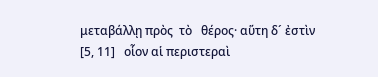μεταβάλλῃ πρὸς  τὸ   θέρος· αὕτη δ´ ἐστὶν
[5, 11]   οἷον αἱ περιστεραὶ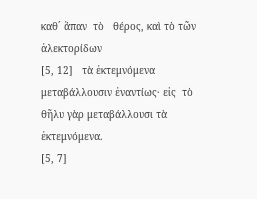καθ´ ἅπαν  τὸ   θέρος, καὶ τὸ τῶν ἀλεκτορίδων
[5, 12]   τὰ ἐκτεμνόμενα μεταβάλλουσιν ἐναντίως· εἰς  τὸ   θῆλυ γὰρ μεταβάλλουσι τὰ ἐκτεμνόμενα.
[5, 7]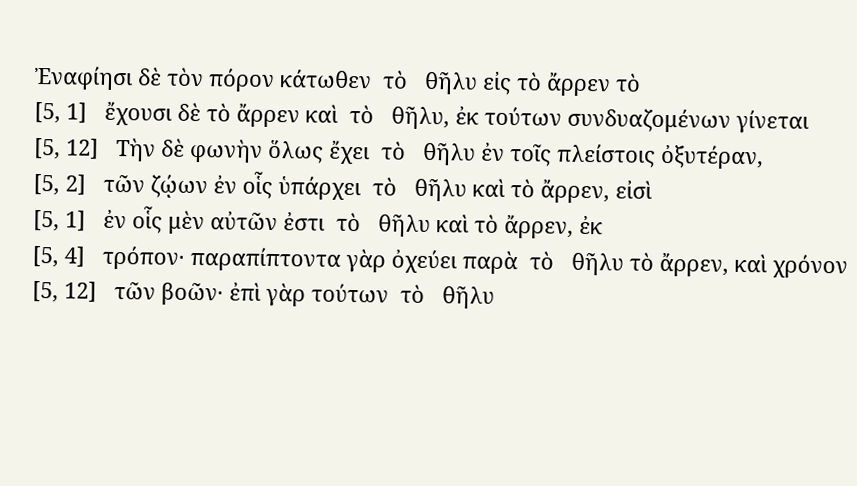Ἐναφίησι δὲ τὸν πόρον κάτωθεν  τὸ   θῆλυ εἰς τὸ ἄρρεν τὸ
[5, 1]   ἔχουσι δὲ τὸ ἄρρεν καὶ  τὸ   θῆλυ, ἐκ τούτων συνδυαζομένων γίνεται
[5, 12]   Τὴν δὲ φωνὴν ὅλως ἔχει  τὸ   θῆλυ ἐν τοῖς πλείστοις ὀξυτέραν,
[5, 2]   τῶν ζῴων ἐν οἷς ὑπάρχει  τὸ   θῆλυ καὶ τὸ ἄρρεν, εἰσὶ
[5, 1]   ἐν οἷς μὲν αὐτῶν ἐστι  τὸ   θῆλυ καὶ τὸ ἄρρεν, ἐκ
[5, 4]   τρόπον· παραπίπτοντα γὰρ ὀχεύει παρὰ  τὸ   θῆλυ τὸ ἄρρεν, καὶ χρόνον
[5, 12]   τῶν βοῶν· ἐπὶ γὰρ τούτων  τὸ   θῆλυ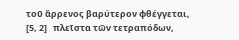τοῦ ἄρρενος βαρύτερον φθέγγεται,
[5, 2]   πλεῖστα τῶν τετραπόδων,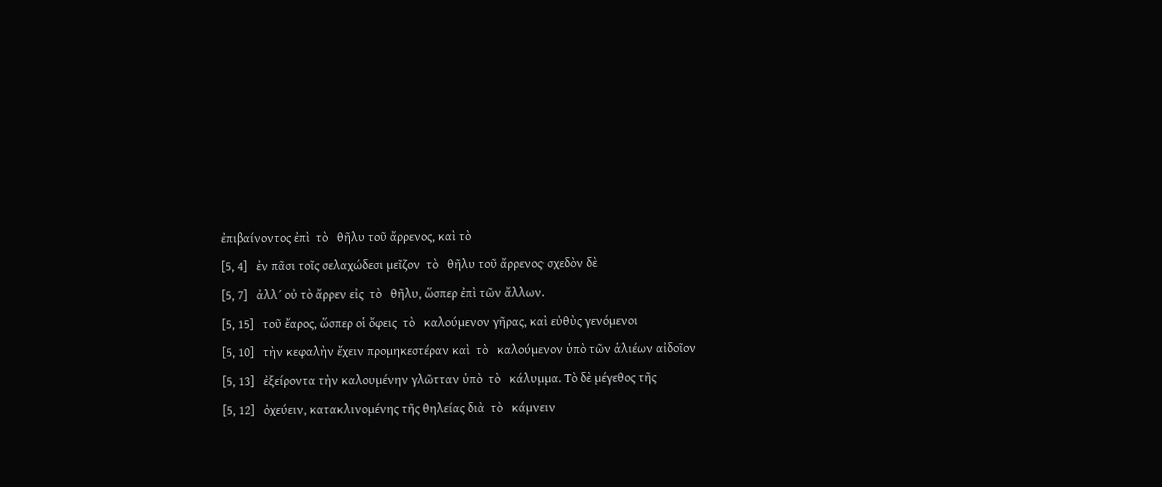ἐπιβαίνοντος ἐπὶ  τὸ   θῆλυ τοῦ ἄρρενος, καὶ τὸ
[5, 4]   ἐν πᾶσι τοῖς σελαχώδεσι μεῖζον  τὸ   θῆλυ τοῦ ἄρρενος· σχεδὸν δὲ
[5, 7]   ἀλλ´ οὐ τὸ ἄρρεν εἰς  τὸ   θῆλυ, ὥσπερ ἐπὶ τῶν ἄλλων.
[5, 15]   τοῦ ἔαρος, ὥσπερ οἱ ὄφεις  τὸ   καλούμενον γῆρας, καὶ εὐθὺς γενόμενοι
[5, 10]   τὴν κεφαλὴν ἔχειν προμηκεστέραν καὶ  τὸ   καλούμενον ὑπὸ τῶν ἁλιέων αἰδοῖον
[5, 13]   ἐξείροντα τὴν καλουμένην γλῶτταν ὑπὸ  τὸ   κάλυμμα. Τὸ δὲ μέγεθος τῆς
[5, 12]   ὀχεύειν, κατακλινομένης τῆς θηλείας διὰ  τὸ   κάμνειν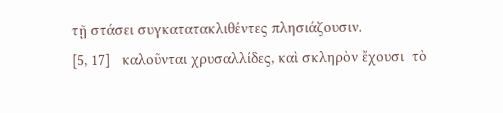τῇ στάσει συγκατατακλιθέντες πλησιάζουσιν.
[5, 17]   καλοῦνται χρυσαλλίδες, καὶ σκληρὸν ἔχουσι  τὸ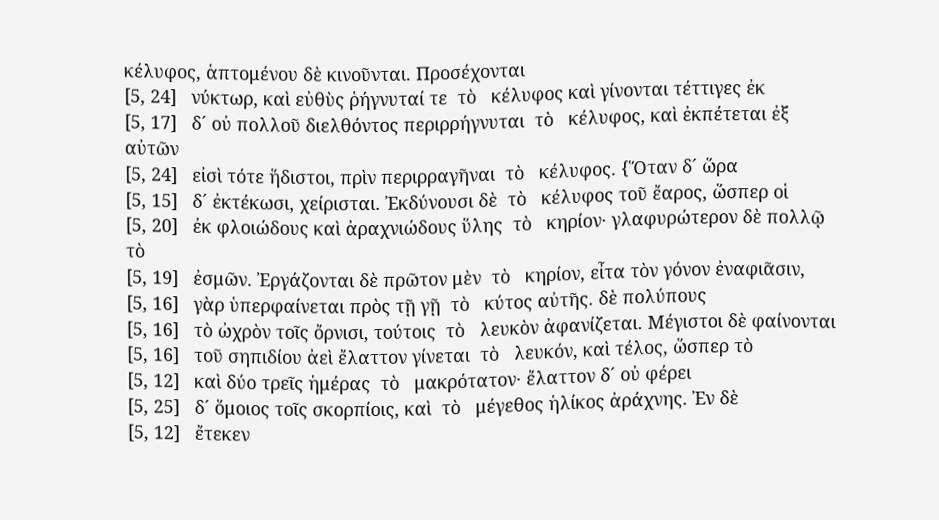κέλυφος, ἁπτομένου δὲ κινοῦνται. Προσέχονται
[5, 24]   νύκτωρ, καὶ εὐθὺς ῥήγνυταί τε  τὸ   κέλυφος καὶ γίνονται τέττιγες ἐκ
[5, 17]   δ´ οὐ πολλοῦ διελθόντος περιρρήγνυται  τὸ   κέλυφος, καὶ ἐκπέτεται ἐξ αὐτῶν
[5, 24]   εἰσὶ τότε ἥδιστοι, πρὶν περιρραγῆναι  τὸ   κέλυφος. {Ὅταν δ´ ὥρα
[5, 15]   δ´ ἐκτέκωσι, χείρισται. Ἐκδύνουσι δὲ  τὸ   κέλυφος τοῦ ἔαρος, ὥσπερ οἱ
[5, 20]   ἐκ φλοιώδους καὶ ἀραχνιώδους ὕλης  τὸ   κηρίον· γλαφυρώτερον δὲ πολλῷ τὸ
[5, 19]   ἐσμῶν. Ἐργάζονται δὲ πρῶτον μὲν  τὸ   κηρίον, εἶτα τὸν γόνον ἐναφιᾶσιν,
[5, 16]   γὰρ ὑπερφαίνεται πρὸς τῇ γῇ  τὸ   κύτος αὐτῆς. δὲ πολύπους
[5, 16]   τὸ ὠχρὸν τοῖς ὄρνισι, τούτοις  τὸ   λευκὸν ἀφανίζεται. Μέγιστοι δὲ φαίνονται
[5, 16]   τοῦ σηπιδίου ἀεὶ ἔλαττον γίνεται  τὸ   λευκόν, καὶ τέλος, ὥσπερ τὸ
[5, 12]   καὶ δύο τρεῖς ἡμέρας  τὸ   μακρότατον· ἔλαττον δ´ οὐ φέρει
[5, 25]   δ´ ὅμοιος τοῖς σκορπίοις, καὶ  τὸ   μέγεθος ἡλίκος ἀράχνης. Ἐν δὲ
[5, 12]   ἔτεκεν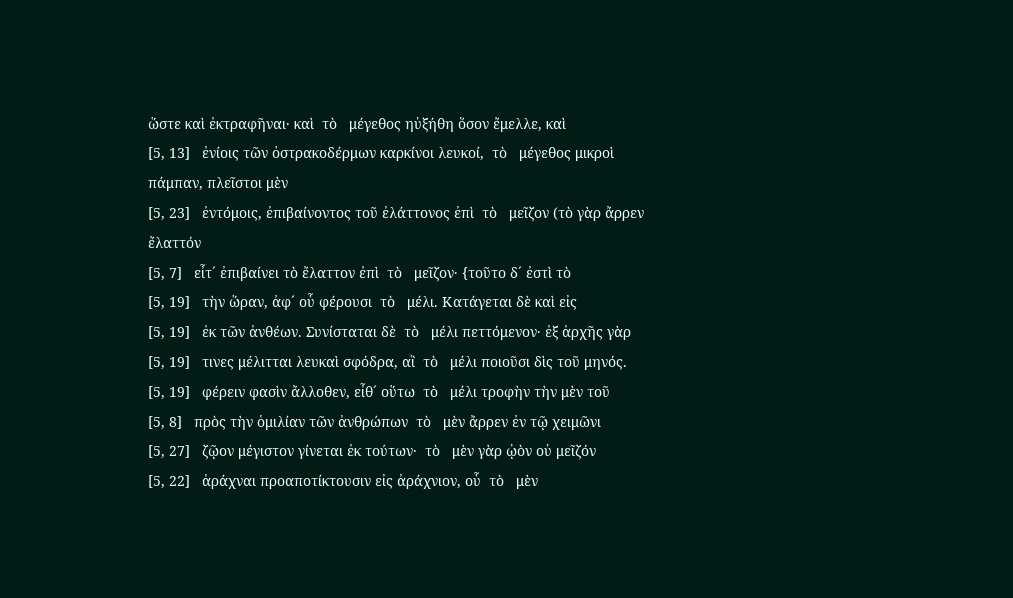ὥστε καὶ ἐκτραφῆναι· καὶ  τὸ   μέγεθος ηὐξήθη ὅσον ἔμελλε, καὶ
[5, 13]   ἐνίοις τῶν ὀστρακοδέρμων καρκίνοι λευκοί,  τὸ   μέγεθος μικροὶ πάμπαν, πλεῖστοι μὲν
[5, 23]   ἐντόμοις, ἐπιβαίνοντος τοῦ ἐλάττονος ἐπὶ  τὸ   μεῖζον (τὸ γὰρ ἄρρεν ἔλαττόν
[5, 7]   εἶτ´ ἐπιβαίνει τὸ ἔλαττον ἐπὶ  τὸ   μεῖζον· {τοῦτο δ´ ἐστὶ τὸ
[5, 19]   τὴν ὥραν, ἀφ´ οὗ φέρουσι  τὸ   μέλι. Κατάγεται δὲ καὶ εἰς
[5, 19]   ἐκ τῶν ἀνθέων. Συνίσταται δὲ  τὸ   μέλι πεττόμενον· ἐξ ἀρχῆς γὰρ
[5, 19]   τινες μέλιτται λευκαὶ σφόδρα, αἳ  τὸ   μέλι ποιοῦσι δὶς τοῦ μηνός.
[5, 19]   φέρειν φασὶν ἄλλοθεν, εἶθ´ οὕτω  τὸ   μέλι τροφὴν τὴν μὲν τοῦ
[5, 8]   πρὸς τὴν ὁμιλίαν τῶν ἀνθρώπων  τὸ   μὲν ἄρρεν ἐν τῷ χειμῶνι
[5, 27]   ζῷον μέγιστον γίνεται ἐκ τούτων·  τὸ   μὲν γὰρ ᾠὸν οὐ μεῖζόν
[5, 22]   ἀράχναι προαποτίκτουσιν εἰς ἀράχνιον, οὗ  τὸ   μὲν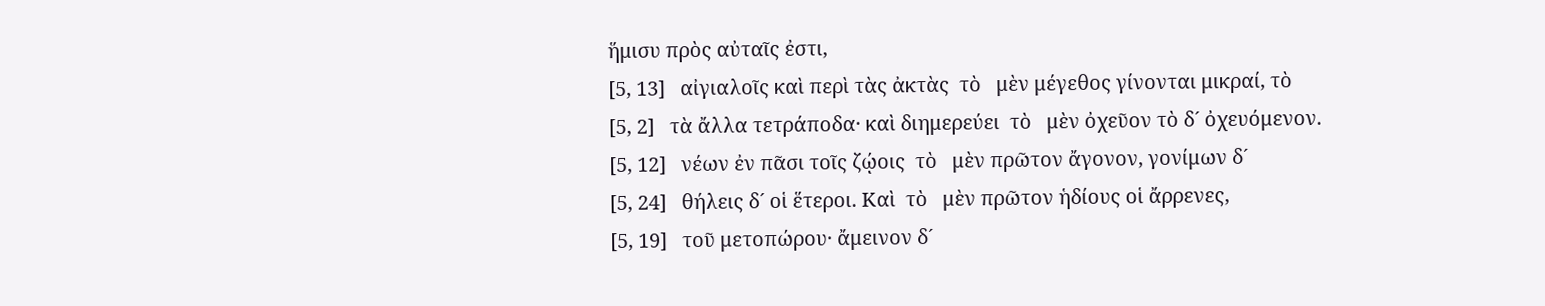ἥμισυ πρὸς αὐταῖς ἐστι,
[5, 13]   αἰγιαλοῖς καὶ περὶ τὰς ἀκτὰς  τὸ   μὲν μέγεθος γίνονται μικραί, τὸ
[5, 2]   τὰ ἄλλα τετράποδα· καὶ διημερεύει  τὸ   μὲν ὀχεῦον τὸ δ´ ὀχευόμενον.
[5, 12]   νέων ἐν πᾶσι τοῖς ζῴοις  τὸ   μὲν πρῶτον ἄγονον, γονίμων δ´
[5, 24]   θήλεις δ´ οἱ ἕτεροι. Καὶ  τὸ   μὲν πρῶτον ἡδίους οἱ ἄρρενες,
[5, 19]   τοῦ μετοπώρου· ἄμεινον δ´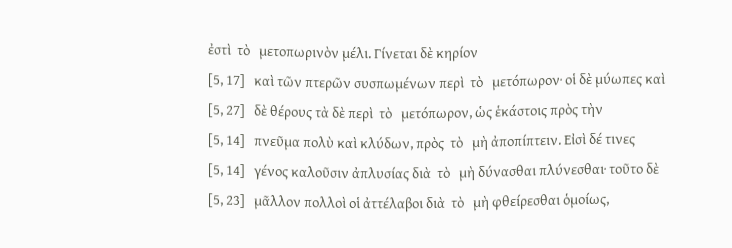ἐστὶ  τὸ   μετοπωρινὸν μέλι. Γίνεται δὲ κηρίον
[5, 17]   καὶ τῶν πτερῶν συσπωμένων περὶ  τὸ   μετόπωρον· οἱ δὲ μύωπες καὶ
[5, 27]   δὲ θέρους τὰ δὲ περὶ  τὸ   μετόπωρον, ὡς ἑκάστοις πρὸς τὴν
[5, 14]   πνεῦμα πολὺ καὶ κλύδων, πρὸς  τὸ   μὴ ἀποπίπτειν. Εἰσὶ δέ τινες
[5, 14]   γένος καλοῦσιν ἀπλυσίας διὰ  τὸ   μὴ δύνασθαι πλύνεσθαι· τοῦτο δὲ
[5, 23]   μᾶλλον πολλοὶ οἱ ἀττέλαβοι διὰ  τὸ   μὴ φθείρεσθαι ὁμοίως,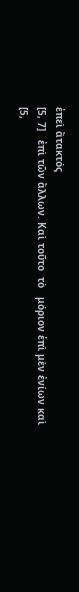ἐπεὶ ἄτακτός
[5, 7]   ἐπὶ τῶν ἄλλων. Καὶ τοῦτο  τὸ   μόριον ἐπὶ μὲν ἐνίων καὶ
[5,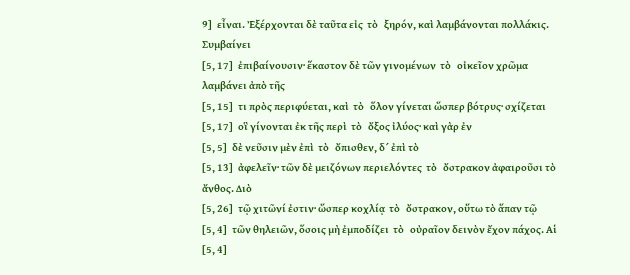9]   εἶναι. Ἐξέρχονται δὲ ταῦτα εἰς  τὸ   ξηρόν, καὶ λαμβάνονται πολλάκις. Συμβαίνει
[5, 17]   ἐπιβαίνουσιν· ἕκαστον δὲ τῶν γινομένων  τὸ   οἰκεῖον χρῶμα λαμβάνει ἀπὸ τῆς
[5, 15]   τι πρὸς περιφύεται, καὶ  τὸ   ὅλον γίνεται ὥσπερ βότρυς· σχίζεται
[5, 17]   οἳ γίνονται ἐκ τῆς περὶ  τὸ   ὄξος ἰλύος· καὶ γὰρ ἐν
[5, 5]   δὲ νεῦσιν μὲν ἐπὶ  τὸ   ὄπισθεν, δ´ ἐπὶ τὸ
[5, 13]   ἀφελεῖν· τῶν δὲ μειζόνων περιελόντες  τὸ   ὄστρακον ἀφαιροῦσι τὸ ἄνθος. Διὸ
[5, 26]   τῷ χιτῶνί ἐστιν· ὥσπερ κοχλίᾳ  τὸ   ὄστρακον, οὕτω τὸ ἅπαν τῷ
[5, 4]   τῶν θηλειῶν, ὅσοις μὴ ἐμποδίζει  τὸ   οὐραῖον δεινὸν ἔχον πάχος. Αἱ
[5, 4]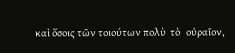καὶ ὅσοις τῶν τοιούτων πολὺ  τὸ   οὐραῖον,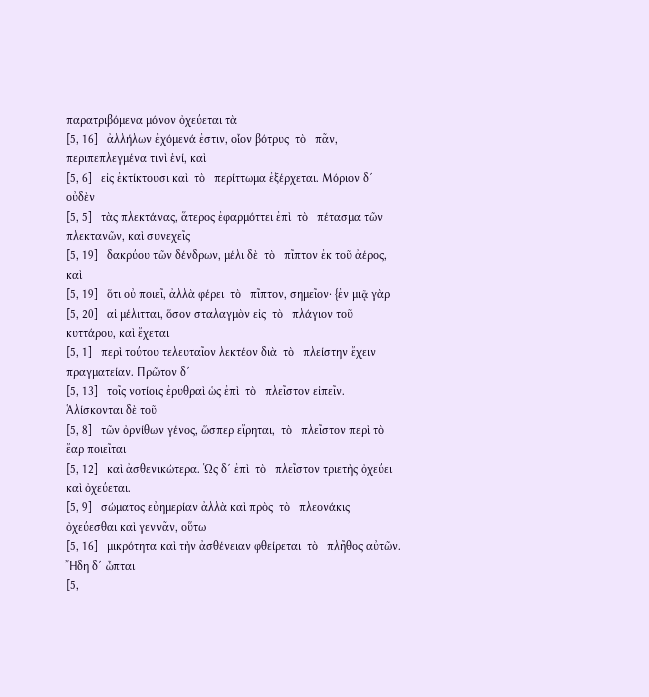παρατριβόμενα μόνον ὀχεύεται τὰ
[5, 16]   ἀλλήλων ἐχόμενά ἐστιν, οἷον βότρυς  τὸ   πᾶν, περιπεπλεγμένα τινὶ ἑνί, καὶ
[5, 6]   εἰς ἐκτίκτουσι καὶ  τὸ   περίττωμα ἐξέρχεται. Μόριον δ´ οὐδὲν
[5, 5]   τὰς πλεκτάνας, ἅτερος ἐφαρμόττει ἐπὶ  τὸ   πέτασμα τῶν πλεκτανῶν, καὶ συνεχεῖς
[5, 19]   δακρύου τῶν δένδρων, μέλι δὲ  τὸ   πῖπτον ἐκ τοῦ ἀέρος, καὶ
[5, 19]   ὅτι οὐ ποιεῖ, ἀλλὰ φέρει  τὸ   πῖπτον, σημεῖον· {ἐν μιᾷ γὰρ
[5, 20]   αἱ μέλιτται, ὅσον σταλαγμὸν εἰς  τὸ   πλάγιον τοῦ κυττάρου, καὶ ἔχεται
[5, 1]   περὶ τούτου τελευταῖον λεκτέον διὰ  τὸ   πλείστην ἔχειν πραγματείαν. Πρῶτον δ´
[5, 13]   τοῖς νοτίοις ἐρυθραὶ ὡς ἐπὶ  τὸ   πλεῖστον εἰπεῖν. Ἁλίσκονται δὲ τοῦ
[5, 8]   τῶν ὀρνίθων γένος, ὥσπερ εἴρηται,  τὸ   πλεῖστον περὶ τὸ ἔαρ ποιεῖται
[5, 12]   καὶ ἀσθενικώτερα. Ὡς δ´ ἐπὶ  τὸ   πλεῖστον τριετὴς ὀχεύει καὶ ὀχεύεται.
[5, 9]   σώματος εὐημερίαν ἀλλὰ καὶ πρὸς  τὸ   πλεονάκις ὀχεύεσθαι καὶ γεννᾶν, οὕτω
[5, 16]   μικρότητα καὶ τὴν ἀσθένειαν φθείρεται  τὸ   πλῆθος αὐτῶν. Ἤδη δ´ ὦπται
[5,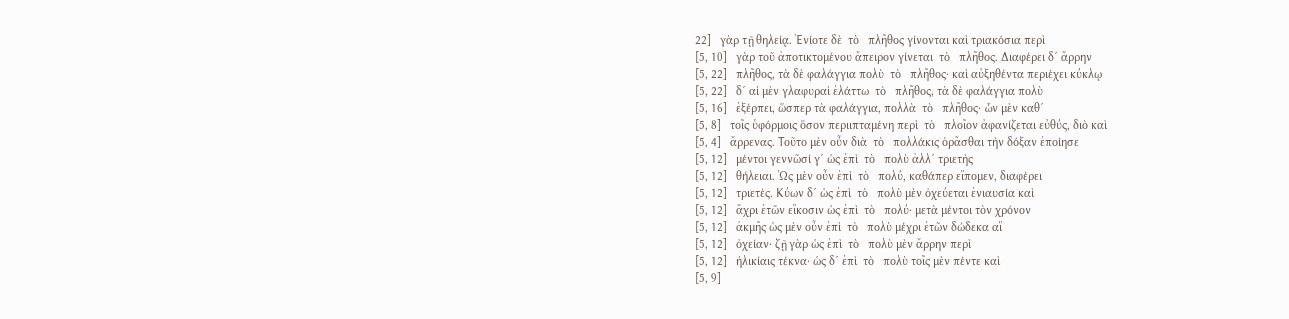22]   γὰρ τῇ θηλείᾳ. Ἐνίοτε δὲ  τὸ   πλῆθος γίνονται καὶ τριακόσια περὶ
[5, 10]   γὰρ τοῦ ἀποτικτομένου ἄπειρον γίνεται  τὸ   πλῆθος. Διαφέρει δ´ ἄρρην
[5, 22]   πλῆθος, τὰ δὲ φαλάγγια πολὺ  τὸ   πλῆθος· καὶ αὐξηθέντα περιέχει κύκλῳ
[5, 22]   δ´ αἱ μὲν γλαφυραὶ ἐλάττω  τὸ   πλῆθος, τὰ δὲ φαλάγγια πολὺ
[5, 16]   ἐξέρπει, ὥσπερ τὰ φαλάγγια, πολλὰ  τὸ   πλῆθος· ὧν μὲν καθ´
[5, 8]   τοῖς ὑφόρμοις ὅσον περιιπταμένη περὶ  τὸ   πλοῖον ἀφανίζεται εὐθύς, διὸ καὶ
[5, 4]   ἄρρενας. Τοῦτο μὲν οὖν διὰ  τὸ   πολλάκις ὁρᾶσθαι τὴν δόξαν ἐποίησε
[5, 12]   μέντοι γεννῶσί γ´ ὡς ἐπὶ  τὸ   πολὺ ἀλλ´ τριετὴς
[5, 12]   θήλειαι. Ὡς μὲν οὖν ἐπὶ  τὸ   πολύ, καθάπερ εἴπομεν, διαφέρει
[5, 12]   τριετές. Κύων δ´ ὡς ἐπὶ  τὸ   πολὺ μὲν ὀχεύεται ἐνιαυσία καὶ
[5, 12]   ἄχρι ἐτῶν εἴκοσιν ὡς ἐπὶ  τὸ   πολύ· μετὰ μέντοι τὸν χρόνον
[5, 12]   ἀκμῆς ὡς μὲν οὖν ἐπὶ  τὸ   πολὺ μέχρι ἐτῶν δώδεκα αἵ
[5, 12]   ὀχείαν· ζῇ γὰρ ὡς ἐπὶ  τὸ   πολὺ μὲν ἄρρην περὶ
[5, 12]   ἡλικίαις τέκνα· ὡς δ´ ἐπὶ  τὸ   πολὺ τοῖς μὲν πέντε καὶ
[5, 9]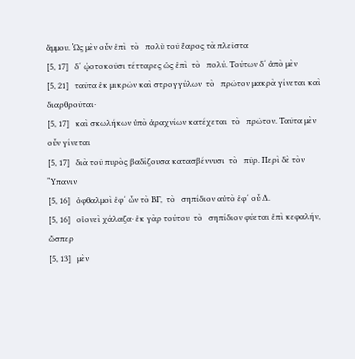ἄμμου. Ὡς μὲν οὖν ἐπὶ  τὸ   πολὺ τοῦ ἔαρος τὰ πλεῖστα
[5, 17]   δ´ ᾠοτοκοῦσι τέτταρες ὡς ἐπὶ  τὸ   πολύ. Τούτων δ´ ἀπὸ μὲν
[5, 21]   ταῦτα ἐκ μικρῶν καὶ στρογγύλων  τὸ   πρῶτον μακρὰ γίνεται καὶ διαρθροῦται·
[5, 17]   καὶ σκωλήκων ὑπὸ ἀραχνίων κατέχεται  τὸ   πρῶτον. Ταῦτα μὲν οὖν γίνεται
[5, 17]   διὰ τοῦ πυρὸς βαδίζουσα κατασβέννυσι  τὸ   πῦρ. Περὶ δὲ τὸν Ὕπανιν
[5, 16]   ὀφθαλμοὶ ἐφ´ ὧν τὸ ΒΓ,  τὸ   σηπίδιον αὐτὸ ἐφ´ οὗ Δ.
[5, 16]   οἱονεὶ χάλαζα· ἐκ γὰρ τούτου  τὸ   σηπίδιον φύεται ἐπὶ κεφαλήν, ὥσπερ
[5, 13]   μὲν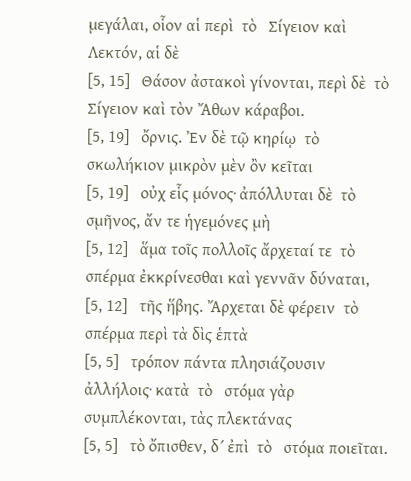μεγάλαι, οἷον αἱ περὶ  τὸ   Σίγειον καὶ Λεκτόν, αἱ δὲ
[5, 15]   Θάσον ἀστακοὶ γίνονται, περὶ δὲ  τὸ   Σίγειον καὶ τὸν Ἄθων κάραβοι.
[5, 19]   ὄρνις. Ἐν δὲ τῷ κηρίῳ  τὸ   σκωλήκιον μικρὸν μὲν ὂν κεῖται
[5, 19]   οὐχ εἷς μόνος· ἀπόλλυται δὲ  τὸ   σμῆνος, ἄν τε ἡγεμόνες μὴ
[5, 12]   ἅμα τοῖς πολλοῖς ἄρχεταί τε  τὸ   σπέρμα ἐκκρίνεσθαι καὶ γεννᾶν δύναται,
[5, 12]   τῆς ἥβης. Ἄρχεται δὲ φέρειν  τὸ   σπέρμα περὶ τὰ δὶς ἑπτὰ
[5, 5]   τρόπον πάντα πλησιάζουσιν ἀλλήλοις· κατὰ  τὸ   στόμα γὰρ συμπλέκονται, τὰς πλεκτάνας
[5, 5]   τὸ ὄπισθεν, δ´ ἐπὶ  τὸ   στόμα ποιεῖται.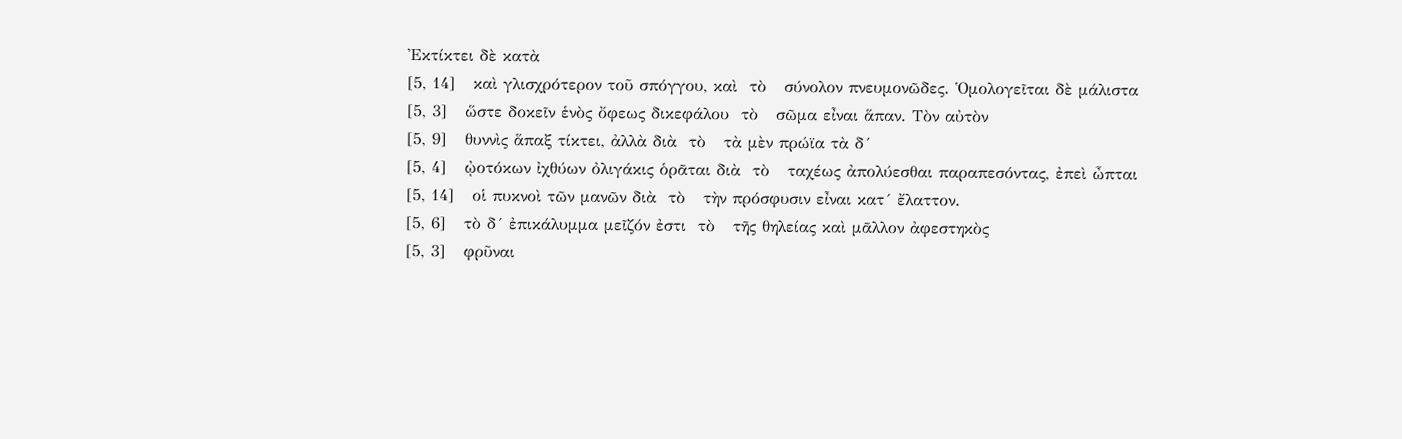Ἐκτίκτει δὲ κατὰ
[5, 14]   καὶ γλισχρότερον τοῦ σπόγγου, καὶ  τὸ   σύνολον πνευμονῶδες. Ὁμολογεῖται δὲ μάλιστα
[5, 3]   ὥστε δοκεῖν ἑνὸς ὄφεως δικεφάλου  τὸ   σῶμα εἶναι ἅπαν. Τὸν αὐτὸν
[5, 9]   θυννὶς ἅπαξ τίκτει, ἀλλὰ διὰ  τὸ   τὰ μὲν πρώϊα τὰ δ´
[5, 4]   ᾠοτόκων ἰχθύων ὀλιγάκις ὁρᾶται διὰ  τὸ   ταχέως ἀπολύεσθαι παραπεσόντας, ἐπεὶ ὦπται
[5, 14]   οἱ πυκνοὶ τῶν μανῶν διὰ  τὸ   τὴν πρόσφυσιν εἶναι κατ´ ἔλαττον.
[5, 6]   τὸ δ´ ἐπικάλυμμα μεῖζόν ἐστι  τὸ   τῆς θηλείας καὶ μᾶλλον ἀφεστηκὸς
[5, 3]   φρῦναι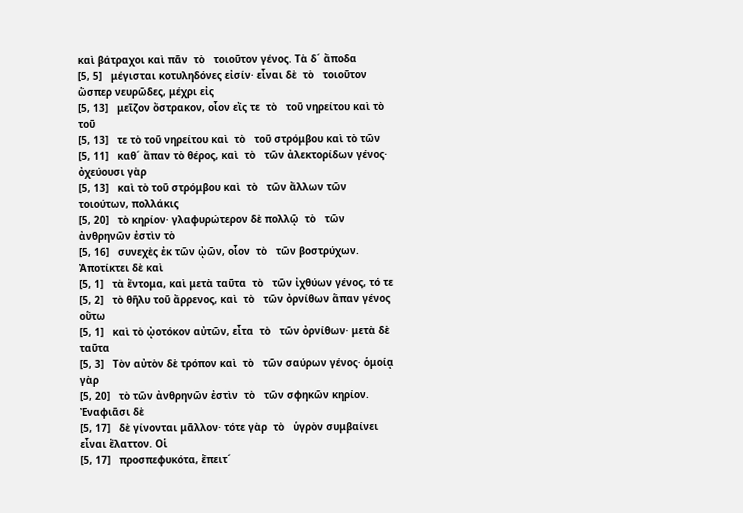καὶ βάτραχοι καὶ πᾶν  τὸ   τοιοῦτον γένος. Τὰ δ´ ἄποδα
[5, 5]   μέγισται κοτυληδόνες εἰσίν· εἶναι δὲ  τὸ   τοιοῦτον ὥσπερ νευρῶδες, μέχρι εἰς
[5, 13]   μεῖζον ὄστρακον, οἷον εἴς τε  τὸ   τοῦ νηρείτου καὶ τὸ τοῦ
[5, 13]   τε τὸ τοῦ νηρείτου καὶ  τὸ   τοῦ στρόμβου καὶ τὸ τῶν
[5, 11]   καθ´ ἅπαν τὸ θέρος, καὶ  τὸ   τῶν ἀλεκτορίδων γένος· ὀχεύουσι γὰρ
[5, 13]   καὶ τὸ τοῦ στρόμβου καὶ  τὸ   τῶν ἄλλων τῶν τοιούτων, πολλάκις
[5, 20]   τὸ κηρίον· γλαφυρώτερον δὲ πολλῷ  τὸ   τῶν ἀνθρηνῶν ἐστὶν τὸ
[5, 16]   συνεχὲς ἐκ τῶν ᾠῶν, οἷον  τὸ   τῶν βοστρύχων. Ἀποτίκτει δὲ καὶ
[5, 1]   τὰ ἔντομα, καὶ μετὰ ταῦτα  τὸ   τῶν ἰχθύων γένος, τό τε
[5, 2]   τὸ θῆλυ τοῦ ἄρρενος, καὶ  τὸ   τῶν ὀρνίθων ἅπαν γένος οὕτω
[5, 1]   καὶ τὸ ᾠοτόκον αὐτῶν, εἶτα  τὸ   τῶν ὀρνίθων· μετὰ δὲ ταῦτα
[5, 3]   Τὸν αὐτὸν δὲ τρόπον καὶ  τὸ   τῶν σαύρων γένος· ὁμοίᾳ γὰρ
[5, 20]   τὸ τῶν ἀνθρηνῶν ἐστὶν  τὸ   τῶν σφηκῶν κηρίον. Ἐναφιᾶσι δὲ
[5, 17]   δὲ γίνονται μᾶλλον· τότε γὰρ  τὸ   ὑγρὸν συμβαίνει εἶναι ἔλαττον. Οἱ
[5, 17]   προσπεφυκότα, ἔπειτ´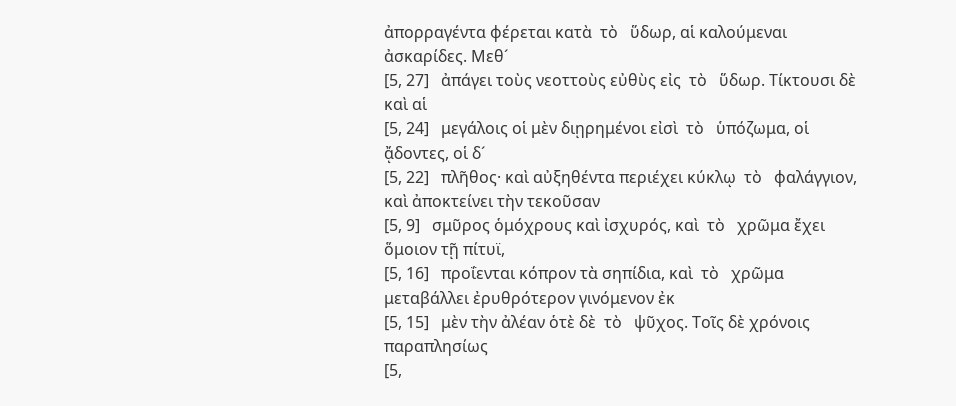ἀπορραγέντα φέρεται κατὰ  τὸ   ὕδωρ, αἱ καλούμεναι ἀσκαρίδες. Μεθ´
[5, 27]   ἀπάγει τοὺς νεοττοὺς εὐθὺς εἰς  τὸ   ὕδωρ. Τίκτουσι δὲ καὶ αἱ
[5, 24]   μεγάλοις οἱ μὲν διῃρημένοι εἰσὶ  τὸ   ὑπόζωμα, οἱ ᾄδοντες, οἱ δ´
[5, 22]   πλῆθος· καὶ αὐξηθέντα περιέχει κύκλῳ  τὸ   φαλάγγιον, καὶ ἀποκτείνει τὴν τεκοῦσαν
[5, 9]   σμῦρος ὁμόχρους καὶ ἰσχυρός, καὶ  τὸ   χρῶμα ἔχει ὅμοιον τῇ πίτυϊ,
[5, 16]   προΐενται κόπρον τὰ σηπίδια, καὶ  τὸ   χρῶμα μεταβάλλει ἐρυθρότερον γινόμενον ἐκ
[5, 15]   μὲν τὴν ἀλέαν ὁτὲ δὲ  τὸ   ψῦχος. Τοῖς δὲ χρόνοις παραπλησίως
[5,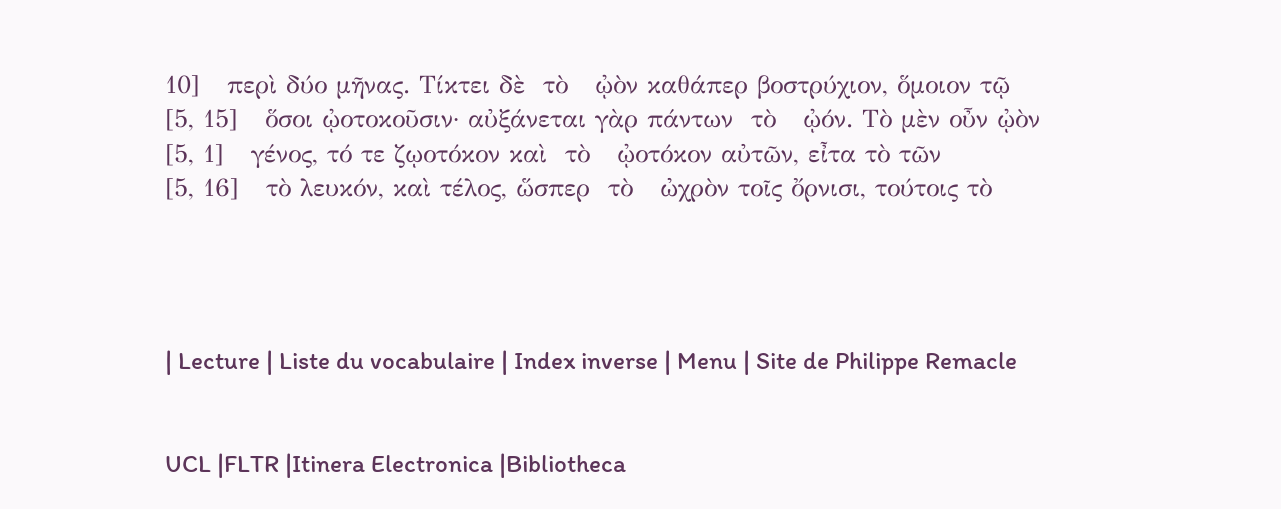10]   περὶ δύο μῆνας. Τίκτει δὲ  τὸ   ᾠὸν καθάπερ βοστρύχιον, ὅμοιον τῷ
[5, 15]   ὅσοι ᾠοτοκοῦσιν· αὐξάνεται γὰρ πάντων  τὸ   ᾠόν. Τὸ μὲν οὖν ᾠὸν
[5, 1]   γένος, τό τε ζῳοτόκον καὶ  τὸ   ᾠοτόκον αὐτῶν, εἶτα τὸ τῶν
[5, 16]   τὸ λευκόν, καὶ τέλος, ὥσπερ  τὸ   ὠχρὸν τοῖς ὄρνισι, τούτοις τὸ




| Lecture | Liste du vocabulaire | Index inverse | Menu | Site de Philippe Remacle


UCL |FLTR |Itinera Electronica |Bibliotheca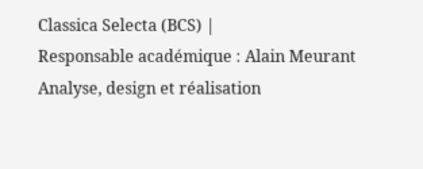Classica Selecta (BCS) |
Responsable académique : Alain Meurant
Analyse, design et réalisation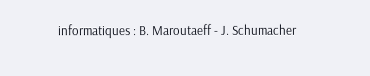informatiques : B. Maroutaeff - J. Schumacher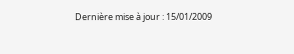Dernière mise à jour : 15/01/2009